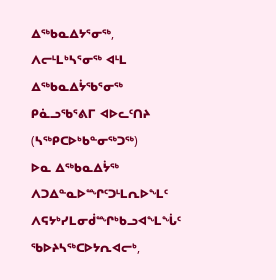ᐃᖅᑲᓇᐃᔭᕐᓂᖅ, ᐱᓕᒻᒪᒃᓴᕐᓂᖅ ᐊᒻᒪ ᐃᖅᑲᓇᐃᔮᖃᕐᓂᖅ
ᑭᓈᓗᖃᕐᕕᒥ ᐊᐅᓚᑦᑎᔨ (ᓴᖅᑭᑕᐅᒃᑲᓐᓂᖅᑐᖅ)
ᐅᓇ ᐃᖅᑲᓇᐃᔮᖅ ᐱᑐᐃᓐᓇᐅᙱᑦᑐᒻᒪᕆᐅᖕᒪᑦ ᐱᕋᔭᒃᓯᒪᓂᑰᙱᒃᑲᓗᐊᖕᒪᖔᑦ ᖃᐅᔨᓴᖅᑕᐅᔭᕆᐊᓕᒃ,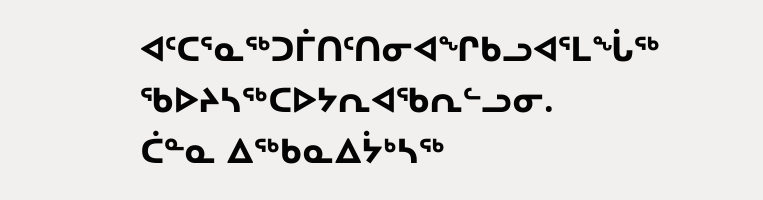ᐊᑦᑕᕐᓇᖅᑐᒦᑎᑦᑎᓂᐊᖏᑲᓗᐊᕐᒪᖔᖅ ᖃᐅᔨᓴᖅᑕᐅᔭᕆᐊᖃᕆᓪᓗᓂ.
ᑖᓐᓇ ᐃᖅᑲᓇᐃᔮᒃᓴᖅ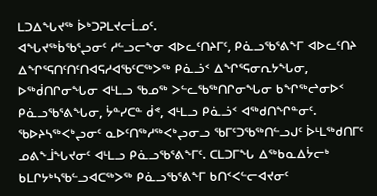ᒪᑐᐃᖓᔪᖅ ᐆᒃᑐᕈᒪᔪᓕᒫᓄᑦ.
ᐊᖓᔪᖅᑳᖃᕐᖢᓂᑦ ᓱᓪᓗᓕᖕᓂ ᐊᐅᓚᑦᑎᔨᒥᑦ, ᑭᓈᓗᖃᕐᕕᖕᒥ ᐊᐅᓚᑦᑎᔨ ᐃᖏᕐᕋᑎᑦᑎᑦᑎᐊᕋᓱᐊᖃᑦᑕᖅᐳᖅ ᑭᓈᓘᑉ ᐃᖏᕐᕋᓂᕆᔭᖓᓂ, ᐅᖅᑰᑎᒋᓂᖓᓂ ᐊᒻᒪᓗ ᖃᓄᖅ ᐳᓪᓚᖃᖅᑎᒋᓂᖓᓂ ᑲᖏᖅᖠᓂᐅᑉ ᑭᓈᓗᖃᕐᕕᖓᓂ, ᔮᓐᓯᑕᓐ ᑰᕝ, ᐊᒻᒪᓗ ᑭᓈᓘᑉ ᐊᖅᑯᑎᖏᓐᓂᑦ. ᖃᐅᔨᓴᖅᐸᒃᖢᓂᑦ ᓇᐅᑦᑎᖅᓱᖅᐸᒃᖢᓂᓗ ᖃᒥᑦᑐᖃᖅᑎᓪᓗᒍᑦ ᐆᒻᒪᖅᑯᑎᒥᑦ ᓄᕕᖕᒨᖓᔪᓂᑦ ᐊᒻᒪᓗ ᑭᓈᓗᖃᕐᕕᖕᒥᑦ. ᑕᒪᑐᒥᖓ ᐃᖅᑲᓇᐃᔮᓕᒃ ᑲᒪᒋᔭᒃᓴᖃᓪᓗᐊᑕᖅᐳᖅ ᑭᓈᓗᖃᕐᕕᖕᒥ ᑲᑎᑉᐸᓪᓕᐊᔪᓂᑦ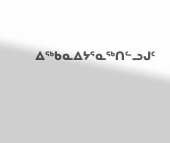ᐃᖅᑲᓇᐃᔭᕐᓇᖅᑎᓪᓗᒍᑦ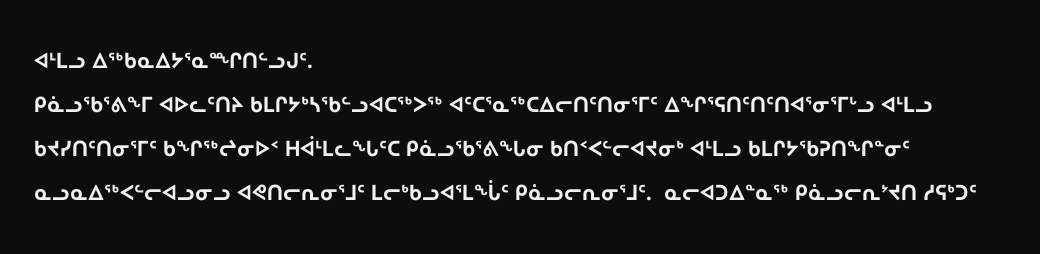ᐊᒻᒪᓗ ᐃᖅᑲᓇᐃᔭᕐᓇᙱᑎᓪᓗᒍᑦ.
ᑭᓈᓗᖃᕐᕕᖕᒥ ᐊᐅᓚᑦᑎᔨ ᑲᒪᒋᔭᒃᓴᖃᓪᓗᐊᑕᖅᐳᖅ ᐊᑦᑕᕐᓇᖅᑕᐃᓕᑎᑦᑎᓂᕐᒥᑦ ᐃᖏᕐᕋᑎᑦᑎᑦᑎᐊᕐᓂᕐᒥᒡᓗ ᐊᒻᒪᓗ ᑲᔪᓯᑎᑦᑎᓂᕐᒥᑦ ᑲᖏᖅᖠᓂᐅᑉ ᕼᐋᒻᒪᓚᖓᑦᑕ ᑭᓈᓗᖃᕐᕕᖓᓂ ᑲᑎᑉᐸᓪᓕᐊᔪᓂᒃ ᐊᒻᒪᓗ ᑲᒪᒋᔭᖃᕈᑎᖏᓐᓂᑦ ᓇᓗᓇᐃᖅᐸᓪᓕᐊᓗᓂᓗ ᐊᕙᑎᓕᕆᓂᕐᒧᑦ ᒪᓕᒃᑲᓗᐊᕐᒪᖔᑦ ᑭᓈᓗᓕᕆᓂᕐᒧᑦ.  ᓇᓕᐊᑐᐃᓐᓇᖅ ᑭᓈᓗᓕᕆᔾᔪᑎ ᓱᕋᒃᑐᑦ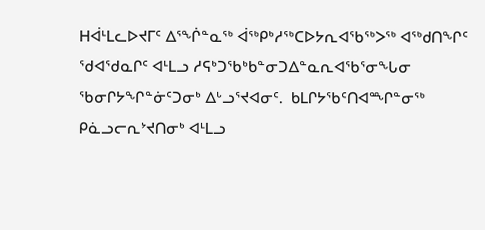ᕼᐋᒻᒪᓚᐅᔪᒥᑦ ᐃᕐᖐᓐᓇᖅ ᐋᖅᑭᒃᓱᖅᑕᐅᔭᕆᐊᖃᖅᐳᖅ ᐊᖅᑯᑎᖏᑦ ᖁᐊᖁᓇᒋᑦ ᐊᒻᒪᓗ ᓱᕋᒃᑐᖃᒃᑲᓐᓂᑐᐃᓐᓇᕆᐊᖃᕐᓂᖓᓂ ᖃᓂᒋᔭᖏᓐᓃᑦᑐᓂᒃ ᐃᒡᓗᕐᔪᐊᓂᑦ.  ᑲᒪᒋᔭᖃᑦᑎᐊᙱᓐᓂᖅ ᑭᓈᓗᓕᕆᔾᔪᑎᓂᒃ ᐊᒻᒪᓗ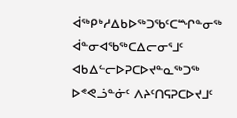ᐋᖅᑭᒃᓱᐃᑲᐅᖅᑐᖃᑦᑕᙱᓐᓂᖅ ᐋᓐᓂᐊᖃᖅᑕᐃᓕᓂᕐᒧᑦ ᐊᑲᐃᓪᓕᐅᕈᑕᐅᔪᓐᓇᖅᑐᖅ ᐅᕝᕙᓘᓐᓃᑦ ᐱᔨᑦᑎᕋᕈᑕᐅᔪᒧᑦ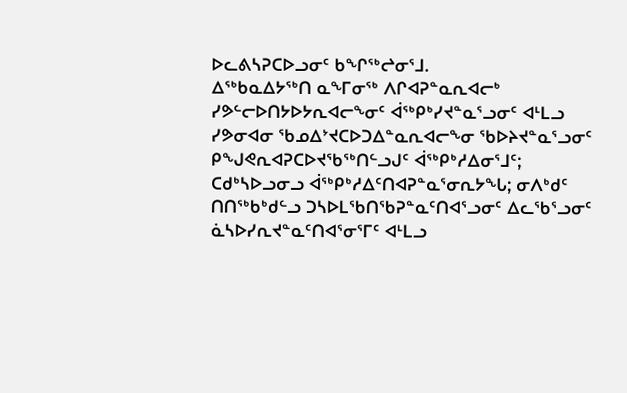ᐅᓚᕕᓴᕈᑕᐅᓗᓂᑦ ᑲᖏᖅᖠᓂᕐᒧ.
ᐃᖅᑲᓇᐃᔭᖅᑎ ᓇᖕᒥᓂᖅ ᐱᒋᐊᕈᓐᓇᕆᐊᓕᒃ ᓯᕗᓪᓕᐅᑎᔭᐅᔭᕆᐊᓕᖕᓂᑦ ᐋᖅᑭᒃᓯᔪᓐᓇᕐᓗᓂᑦ ᐊᒻᒪᓗ ᓯᕗᓂᐊᓂ ᖃᓄᐃᔾᔪᑕᐅᑐᐃᓐᓇᕆᐊᓕᖕᓂ ᖃᐅᔨᔪᓐᓇᕐᓗᓂᑦ ᑭᖑᕙᕆᐊᕈᑕᐅᔪᖃᖅᑎᓪᓗᒍᑦ ᐋᖅᑭᒃᓱᐃᓂᕐᒧᑦ; ᑕᑯᒃᓴᐅᓗᓂᓗ ᐋᖅᑭᒃᓱᐃᑦᑎᐊᕈᓐᓇᕐᓂᕆᔭᖓ; ᓂᐱᒃᑯᑦ ᑎᑎᖅᑲᒃᑯᓪᓗ ᑐᓴᐅᒪᖃᑎᖃᕈᓐᓇᑦᑎᐊᕐᓗᓂᑦ ᐃᓚᖃᕐᓗᓂᑦ ᓈᓴᐅᓯᕆᔪᓐᓇᑦᑎᐊᕐᓂᕐᒥᑦ ᐊᒻᒪᓗ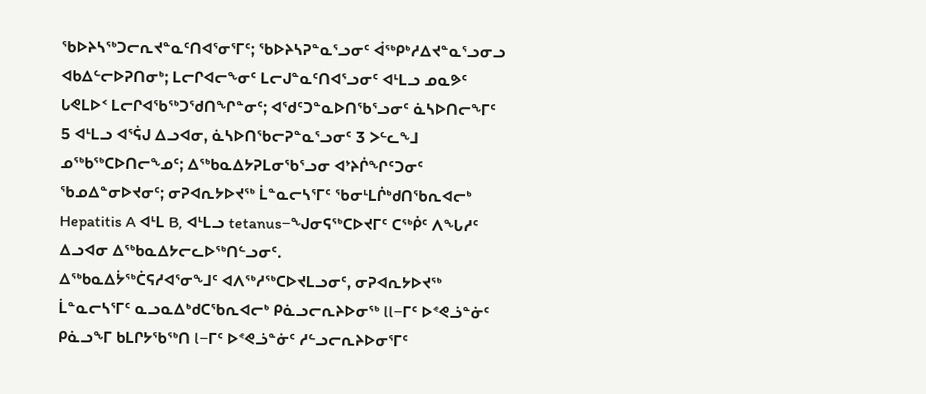ᖃᐅᔨᓴᖅᑐᓕᕆᔪᓐᓇᑦᑎᐊᕐᓂᕐᒥᑦ; ᖃᐅᔨᓴᕈᓐᓇᕐᓗᓂᑦ ᐋᖅᑭᒃᓱᐃᔪᓐᓇᕐᓗᓂᓗ ᐊᑲᐃᓪᓕᐅᕈᑎᓂᒃ; ᒪᓕᒋᐊᓕᖕᓂᑦ ᒪᓕᒍᓐᓇᑦᑎᐊᕐᓗᓂᑦ ᐊᒻᒪᓗ ᓄᓇᕗᑦ ᒐᕙᒪᐅᑉ ᒪᓕᒋᐊᖃᖅᑐᖁᑎᖏᓐᓂᑦ; ᐊᖁᑦᑐᓐᓇᐅᑎᖃᕐᓗᓂᑦ ᓈᓴᐅᑎᓕᖕᒥᑦ 5 ᐊᒻᒪᓗ ᐊᕐᕌᒍ ᐃᓗᐊᓂ, ᓈᓴᐅᑎᖃᓕᕈᓐᓇᕐᓗᓂᑦ 3 ᐳᓪᓚᖕᒧ ᓄᖅᑲᖅᑕᐅᑎᓕᖕᓄᑦ; ᐃᖅᑲᓇᐃᔭᕈᒪᓂᖃᕐᓗᓂ ᐊᔾᔨᒌᖏᑦᑐᓂᑦ ᖃᓄᐃᓐᓂᐅᔪᓂᑦ; ᓂᕈᐊᕆᔭᐅᔪᖅ ᒫᓐᓇᓕᓴᕐᒥᑦ ᖃᓂᒻᒪᒌᒃᑯᑎᖃᕆᐊᓕᒃ Hepatitis A ᐊᒻᒪ B, ᐊᒻᒪᓗ tetanus−ᖑᓂᕋᖅᑕᐅᔪᒥᑦ ᑕᖅᑮᑦ ᐱᖓᓱᑦ ᐃᓗᐊᓂ ᐃᖅᑲᓇᐃᔭᓕᓚᐅᖅᑎᓪᓗᓂᑦ.
ᐃᖅᑲᓇᐃᔮᖅᑖᕋᓱᐊᕐᓂᖕᒧᑦ ᐊᐱᖅᓱᖅᑕᐅᔪᒪᓗᓂᑦ, ᓂᕈᐊᕆᔭᐅᔪᖅ ᒫᓐᓇᓕᓴᕐᒥᑦ ᓇᓗᓇᐃᒃᑯᑕᖃᕆᐊᓕᒃ ᑭᓈᓗᓕᕆᔨᐅᓂᖅ ll−ᒥᑦ ᐅᕝᕙᓘᓐᓃᑦ ᑭᓈᓗᖕᒥ ᑲᒪᒋᔭᖃᖅᑎ l−ᒥᑦ ᐅᕝᕙᓘᓐᓃᑦ ᓱᓪᓗᓕᕆᔨᐅᓂᕐᒥᑦ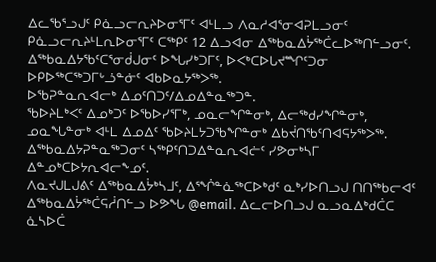ᐃᓚᖃᕐᓗᒍᑦ ᑭᓈᓗᓕᕆᔨᐅᓂᕐᒥᑦ ᐊᒻᒪᓗ ᐱᓇᓱᐊᕐᓂᐊᕈᒪᓗᓂᑦ ᑭᓈᓗᓕᕆᔨᒻᒪᕆᐅᓂᕐᒥᑦ ᑕᖅᑭᑦ 12 ᐃᓗᐊᓂ ᐃᖅᑲᓇᐃᔮᖅᑖᓚᐅᖅᑎᓪᓗᓂᑦ.
ᐃᖅᑲᓇᐃᔭᖃᑦᑕᕐᓂᑰᒍᓂᑦ ᐅᖓᓯᒃᑐᒥᑦ, ᐅᐸᒃᑕᐅᒐᔪᙱᑦᑐᓂ ᐅᑭᐅᖅᑕᖅᑐᒥᒡᓘᓐᓃᑦ ᐊᑲᐅᓇᔭᖅᐳᖅ.
ᐅᖃᕈᓐᓇᕆᐊᓕᒃ ᐃᓄᑦᑎᑐᑦ/ᐃᓄᐃᓐᓇᖅᑐᓐ.
ᖃᐅᔨᒪᒃᐸᑦ ᐃᓄᒃᑐᑦ ᐅᖃᐅᓯᕐᒥᒃ, ᓄᓇᓕᖏᓐᓂᒃ, ᐃᓕᖅᑯᓯᖏᓐᓂᒃ, ᓄᓇᖓᓐᓂᒃ ᐊᒻᒪ ᐃᓄᐃᑦ ᖃᐅᔨᒪᔭᑐᖃᖏᓐᓂᒃ ᐃᑲᔫᑎᖃᑦᑎᐊᕋᔭᖅᐳᖅ.
ᐃᖅᑲᓇᐃᔭᕈᓐᓇᖅᑐᓂᑦ ᓴᖅᑭᑦᑎᑐᐃᓐᓇᕆᐊᓖᑦ ᓯᕗᓂᒃᓴᒥ ᐃᓐᓄᒃᑕᐅᔭᕆᐊᓕᖕᓄᑦ.
ᐱᓇᔪᒍᒪᒍᕕᑦ ᐃᖅᑲᓇᐃᔮᒃᓴᒧᑦ, ᐃᕐᖐᓐᓈᖅᑕᐅᒃᑯᑦ ᓇᒃᓯᐅᑎᓗᒍ ᑎᑎᖅᑲᓕᐊᑦ ᐃᖅᑲᓇᐃᔮᖅᑖᕋᓲᑎᓪᓗ ᐅᕗᖓ @email. ᐃᓚᓕᐅᑎᓗᒍ ᓇᓗᓇᐃᒃᑯᑖᑕ ᓈᓴᐅᑖ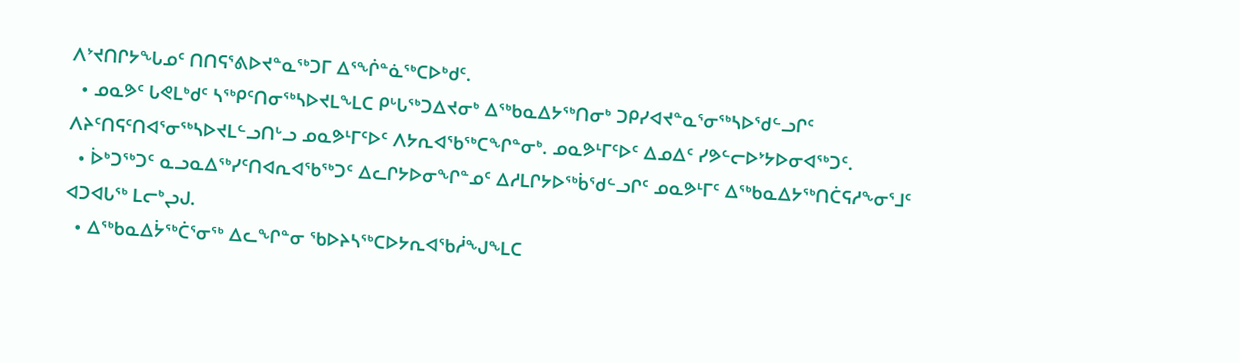ᐱᔾᔪᑎᒋᔭᖓᓄᑦ ᑎᑎᕋᕐᕕᐅᔪᓐᓇᖅᑐᒥ ᐃᕐᖐᓐᓈᖅᑕᐅᒃᑯᑦ.
  • ᓄᓇᕗᑦ ᒐᕙᒪᒃᑯᑦ ᓴᖅᑭᑦᑎᓂᖅᓴᐅᔪᒪᖕᒪᑕ ᑭᒡᒐᖅᑐᐃᔪᓂᒃ ᐃᖅᑲᓇᐃᔭᖅᑎᓂᒃ ᑐᑭᓯᐊᔪᓐᓇᕐᓂᖅᓴᐅᖁᓪᓗᒋᑦ ᐱᔨᑦᑎᕋᑦᑎᐊᕐᓂᖅᓴᐅᔪᒪᓪᓗᑎᒡᓗ ᓄᓇᕗᒻᒥᑦᐅᑦ ᐱᔭᕆᐊᖃᖅᑕᖏᓐᓂᒃ. ᓄᓇᕗᒻᒥᑦᐅᑦ ᐃᓄᐃᑦ ᓯᕗᓪᓕᐅᔾᔭᐅᓂᐊᖅᑐᑦ.
  • ᐆᒃᑐᖅᑐᑦ ᓇᓗᓇᐃᖅᓯᑦᑎᐊᕆᐊᖃᖅᑐᑦ ᐃᓚᒋᔭᐅᓂᖏᓐᓄᑦ ᐃᓱᒪᒋᔭᐅᖅᑳᖁᓪᓗᒋᑦ ᓄᓇᕗᒻᒥᑦ ᐃᖅᑲᓇᐃᔭᖅᑎᑖᕋᓱᖕᓂᕐᒧᑦ ᐊᑐᐊᒐᖅ ᒪᓕᒃᖢᒍ.
  • ᐃᖅᑲᓇᐃᔮᖅᑖᕐᓂᖅ ᐃᓚᖏᓐᓂ ᖃᐅᔨᓴᖅᑕᐅᔭᕆᐊᖃᓲᖑᖕᒪᑕ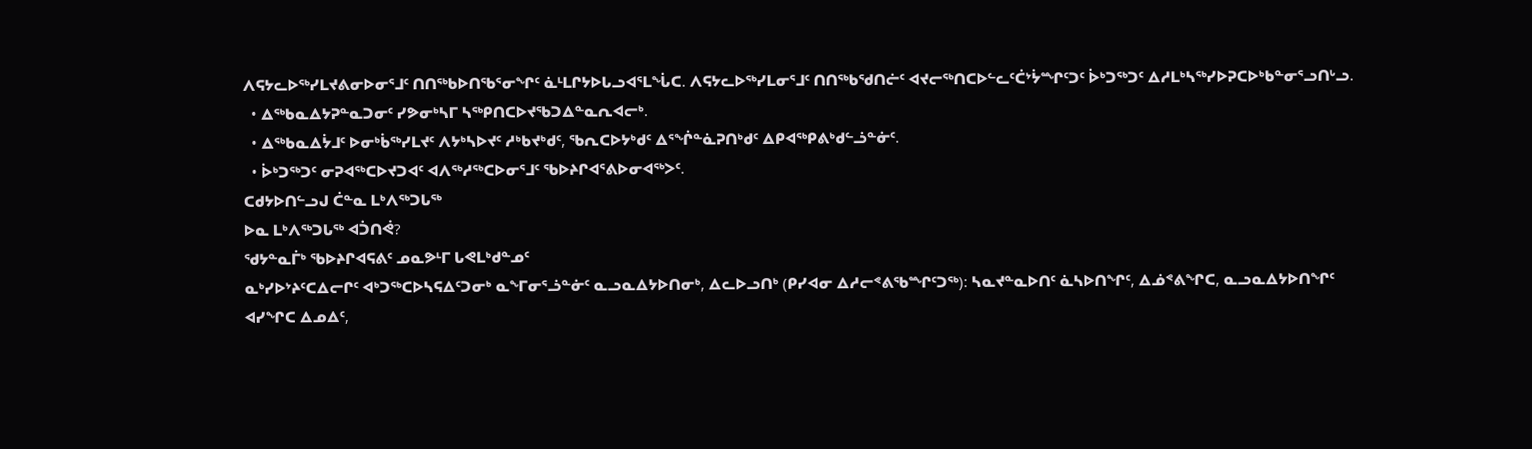ᐱᕋᔭᓚᐅᖅᓯᒪᔪᕕᓂᐅᓂᕐᒧᑦ ᑎᑎᖅᑲᐅᑎᖃᕐᓂᖏᑦ ᓈᒻᒪᒋᔭᐅᒐᓗᐊᕐᒪᖔᑕ. ᐱᕋᔭᓚᐅᖅᓯᒪᓂᕐᒧᑦ ᑎᑎᖅᑲᖁᑎᓖᑦ ᐊᔪᓕᖅᑎᑕᐅᓪᓚᑦᑖᔾᔮᙱᑦᑐᑦ ᐆᒃᑐᖅᑐᑦ ᐃᓱᒪᒃᓴᖅᓯᐅᕈᑕᐅᒃᑲᓐᓂᕐᓗᑎᒡᓗ.
  • ᐃᖅᑲᓇᐃᔭᕈᓐᓇᑐᓂᑦ ᓯᕗᓂᒃᓴᒥ ᓴᖅᑭᑎᑕᐅᔪᖃᑐᐃᓐᓇᕆᐊᓕᒃ.
  • ᐃᖅᑲᓇᐃᔮᒧᑦ ᐅᓂᒃᑳᖅᓯᒪᔪᑦ ᐱᔭᒃᓴᐅᔪᑦ ᓱᒃᑲᔪᒃᑯᑦ, ᖃᕆᑕᐅᔭᒃᑯᑦ ᐃᕐᖐᓐᓈᕈᑎᒃᑯᑦ ᐃᑭᐊᖅᑭᕕᒃᑯᓪᓘᓐᓃᑦ.
  • ᐆᒃᑐᖅᑐᑦ ᓂᕈᐊᖅᑕᐅᔪᑐᐊᑦ ᐊᐱᖅᓱᖅᑕᐅᓂᕐᒧᑦ ᖃᐅᔨᒋᐊᕐᕕᐅᓂᐊᖅᐳᑦ.
ᑕᑯᔭᐅᑎᓪᓗᒍ ᑖᓐᓇ ᒪᒃᐱᖅᑐᒐᖅ
ᐅᓇ ᒪᒃᐱᖅᑐᒐᖅ ᐊᑑᑎᕚ?
ᖁᔭᓐᓇᒦᒃ ᖃᐅᔨᒋᐊᕋᕕᑦ ᓄᓇᕗᒻᒥ ᒐᕙᒪᒃᑯᓐᓄᑦ
ᓇᒃᓯᐅᔾᔨᑦᑕᐃᓕᒋᑦ ᐊᒃᑐᖅᑕᐅᓴᕋᐃᑦᑐᓂᒃ ᓇᖕᒥᓂᕐᓘᓐᓃᑦ ᓇᓗᓇᐃᔭᐅᑎᓂᒃ, ᐃᓚᐅᓗᑎᒃ (ᑭᓯᐊᓂ ᐃᓱᓕᕝᕕᖃᙱᑦᑐᖅ): ᓴᓇᔪᓐᓇᐅᑎᑦ ᓈᓴᐅᑎᖏᑦ, ᐃᓅᕝᕕᖏᑕ, ᓇᓗᓇᐃᔭᐅᑎᖏᑦ ᐊᓯᖏᑕ ᐃᓄᐃᑦ,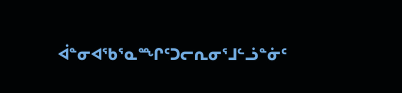ᐋᓐᓂᐊᖃᕐᓇᙱᑦᑐᓕᕆᓂᕐᒧᓪᓘᓐᓃᑦ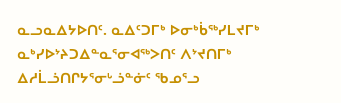ᓇᓗᓇᐃᔭᐅᑎᑦ. ᓇᐃᑦᑐᒥᒃ ᐅᓂᒃᑳᖅᓯᒪᔪᒥᒃ ᓇᒃᓯᐅᔾᔨᑐᐃᓐᓇᕐᓂᐊᖅᐳᑎᑦ ᐱᔾᔪᑎᒥᒃ ᐃᓱᒫᓘᑎᒋᔭᕐᓂᒡᓘᓐᓃᑦ ᖃᓄᕐᓗ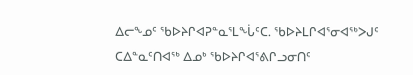ᐃᓕᖕᓄᑦ ᖃᐅᔨᒋᐊᕈᓐᓇᕐᒪᖔᑦᑕ. ᖃᐅᔨᒪᒋᐊᕐᓂᐊᖅᐳᒍᑦ ᑕᐃᓐᓇᑦᑎᐊᖅ ᐃᓄᒃ ᖃᐅᔨᒋᐊᕐᕕᒋᓗᓂᑎᑦ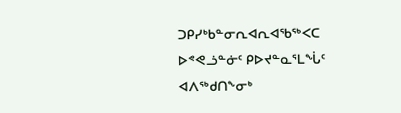ᑐᑭᓯᒃᑲᓐᓂᕆᐊᕆᐊᖃᖅᐸᑕ ᐅᕝᕙᓘᓐᓃᑦ ᑭᐅᔪᓐᓇᕐᒪᖔᑦ ᐊᐱᖅᑯᑎᖕᓂᒃ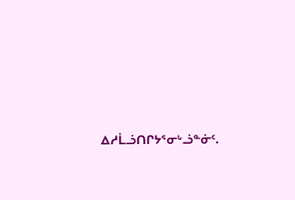ᐃᓱᒫᓘᑎᒋᔭᕐᓂᒡᓘᓐᓃᑦ.